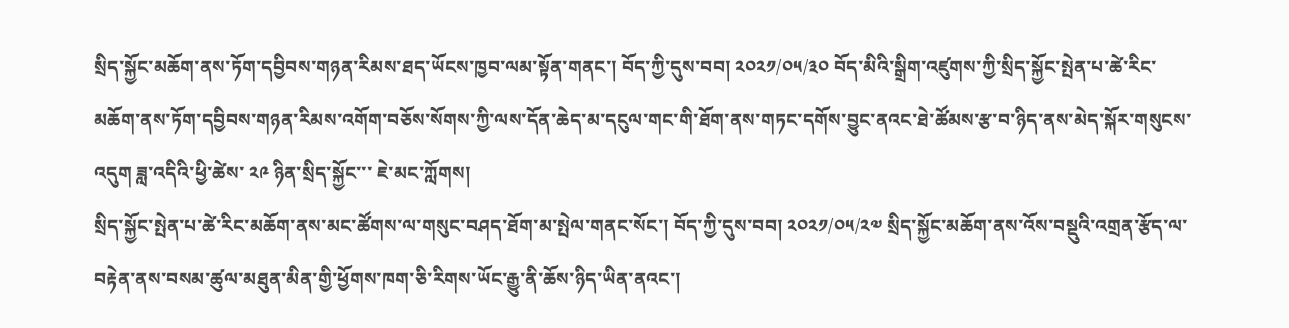སྲིད་སྐྱོང་མཆོག་ནས་ཏོག་དབྱིབས་གཉན་རིམས་ཐད་ཡོངས་ཁྱབ་ལམ་སྟོན་གནང་། བོད་ཀྱི་དུས་བབ། ༢༠༢༡/༠༥/༣༠ བོད་མིའི་སྒྲིག་འཛུགས་ཀྱི་སྲིད་སྐྱོང་སྤེན་པ་ཚེ་རིང་མཆོག་ནས་ཏོག་དབྱིབས་གཉན་རིམས་འགོག་བཅོས་སོགས་ཀྱི་ལས་དོན་ཆེད་མ་དངུལ་གང་གི་ཐོག་ནས་གཏང་དགོས་བྱུང་ནའང་ཐེ་ཚོམས་རྩ་བ་ཉིད་ནས་མེད་སྐོར་གསུངས་འདུག ཟླ་འདིའི་ཕྱི་ཚེས་ ༢༩ ཉིན་སྲིད་སྐྱོང་་་ ཇེ་མང་ཀློགས།
སྲིད་སྐྱོང་སྤེན་པ་ཚེ་རིང་མཆོག་ནས་མང་ཚོགས་ལ་གསུང་བཤད་ཐོག་མ་སྤེལ་གནང་སོང་། བོད་ཀྱི་དུས་བབ། ༢༠༢༡/༠༥/༢༧ སྲིད་སྐྱོང་མཆོག་ནས་འོས་བསྡུའི་འགྲན་རྩོད་ལ་བརྟེན་ནས་བསམ་ཚུལ་མཐུན་མིན་གྱི་ཕྱོགས་ཁག་ཅི་རིགས་ཡོང་རྒྱུ་ནི་ཆོས་ཉིད་ཡིན་ནའང་།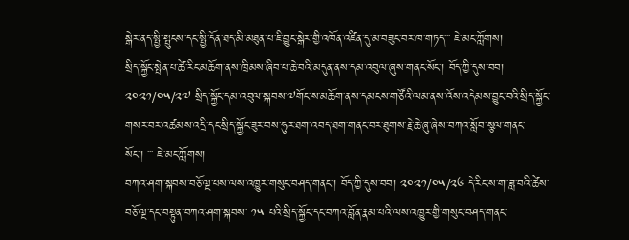སྒེར་ནད་སྤྱི་སྤུངས་དང་སྤྱི་དོན་ཐད་མི་མཐུན་པ་ཇི་བྱུང་སྒེར་གྱི་འཁོན་འཛིན་དུ་མ་བཟུང་བར་ཁ་གཏད་་་ ཇེ་མང་ཀློགས།
སྲིད་སྐྱོང་སྤེན་པ་ཚེ་རིང་མཆོག་ནས་ཁྲིམས་ཞིབ་པ་ཆེ་བའི་མདུན་ནས་དམ་འབུལ་ཞུས་གནང་སོང་། བོད་ཀྱི་དུས་བབ། ༢༠༢༡/༠༥/༢༧ སྲིད་སྐྱོང་དམ་འབུལ་སྐབས་༧གོང་ས་མཆོག་ནས་དམངས་གཙོའི་ལམ་ནས་འོས་འདེམས་བྱུང་བའི་སྲིད་སྐྱོང་གསར་བར་འཚམས་འདྲི་དང་སྲིད་སྐྱོང་ཟུར་བས་ཧུར་ཐག་འབད་ཐག་གནང་བར་ཐུགས་རྗེ་ཆེ་ཞུ་ཞེས་བཀའ་སློབ་སྩལ་གནང་སོང་། ་་་ ཇེ་མང་ཀློགས།
བཀའ་ཤག་སྐབས་བཅོ་ལྔ་པས་ལས་འཁྱུར་གསུང་བཤད་གནང་། བོད་ཀྱི་དུས་བབ། ༢༠༢༡/༠༥/༢༦ དེ་རིང་ས་ག་ཟླ་བའི་ཚེས་བཅོ་ལྔ་དང་བསྟུན་བཀའ་ཤག་སྐབས་ ༡༥ པའི་སྲིད་སྐྱོང་དང་བཀའ་བློན་རྣམ་པའི་ལས་འཁྱུར་གྱི་གསུང་བཤད་གནང་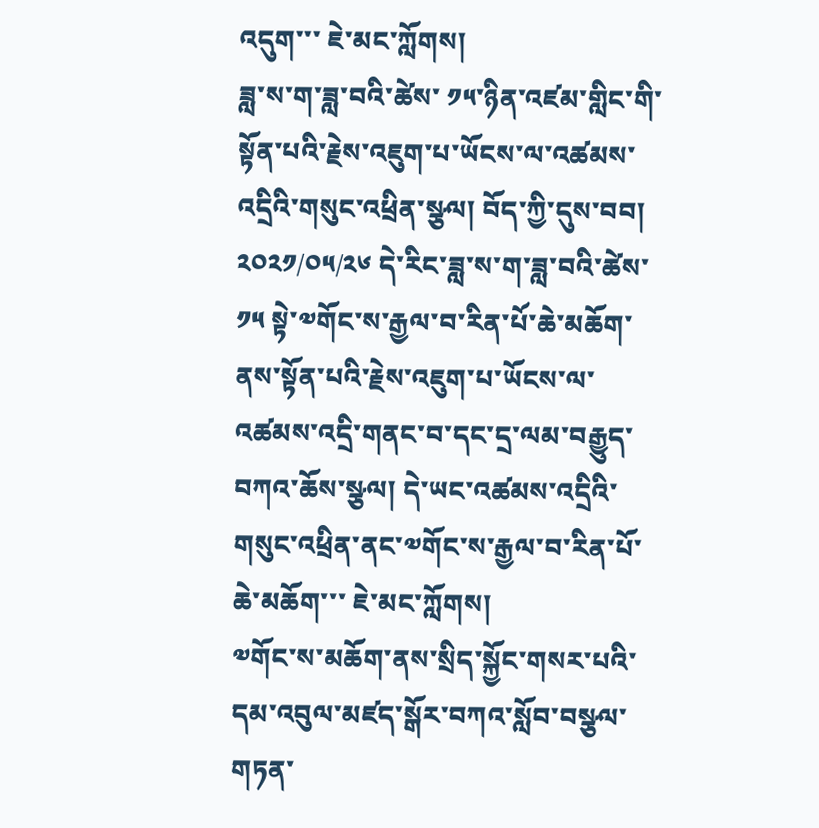འདུག་་་ ཇེ་མང་ཀློགས།
ཟླ་ས་ག་ཟླ་བའི་ཚེས་ ༡༥་ཉིན་འཛམ་གླིང་གི་སྟོན་པའི་རྗེས་འཇུག་པ་ཡོངས་ལ་འཚམས་འདྲིའི་གསུང་འཕྲིན་སྩལ། བོད་ཀྱི་དུས་བབ། ༢༠༢༡/༠༥/༢༦ དེ་རིང་ཟླ་ས་ག་ཟླ་བའི་ཚེས་ ༡༥ སྟེ་༧གོང་ས་རྒྱལ་བ་རིན་པོ་ཆེ་མཆོག་ནས་སྟོན་པའི་རྗེས་འཇུག་པ་ཡོངས་ལ་འཚམས་འདྲི་གནང་བ་དང་དྲ་ལམ་བརྒྱུད་བཀའ་ཆོས་སྩལ། དེ་ཡང་འཚམས་འདྲིའི་གསུང་འཕྲིན་ནང་༧གོང་ས་རྒྱལ་བ་རིན་པོ་ཆེ་མཆོག་་་ ཇེ་མང་ཀློགས།
༧གོང་ས་མཆོག་ནས་སྲིད་སྐྱོང་གསར་པའི་དམ་འབུལ་མཛད་སྒོར་བཀའ་སློབ་བསྩལ་གཏན་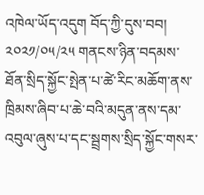འཁེལ་ཡོད་འདུག བོད་ཀྱི་དུས་བབ། ༢༠༢༡/༠༥/༢༥ གནངས་ཉིན་བདམས་ཐོན་སྲིད་སྐྱོང་སྤེན་པ་ཚེ་རིང་མཆོག་ནས་ཁྲིམས་ཞིབ་པ་ཆེ་བའི་མདུན་ནས་དམ་འབུལ་ཞུས་པ་དང་སྦྲགས་སྲིད་སྐྱོང་གསར་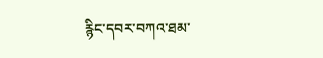རྙིང་དབར་བཀའ་ཐམ་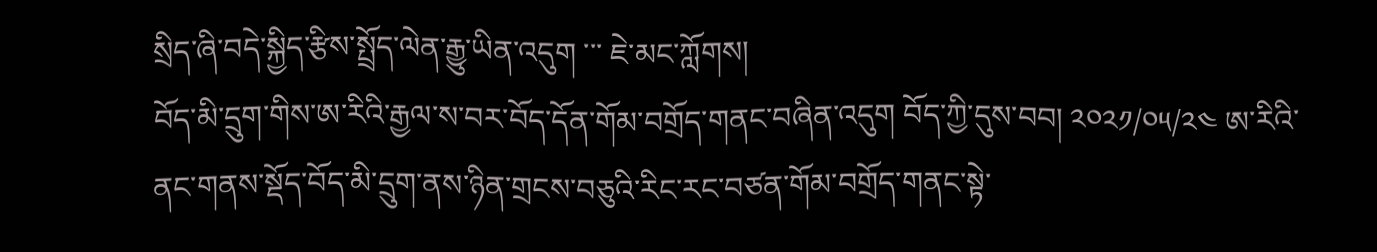སྲིད་ཞི་བདེ་སྐྱིད་རྩིས་སྤྲོད་ལེན་རྒྱུ་ཡིན་འདུག ་་་ ཇེ་མང་ཀློགས།
བོད་མི་དྲུག་གིས་ཨ་རིའི་རྒྱལ་ས་བར་བོད་དོན་གོམ་བགྲོད་གནང་བཞིན་འདུག བོད་ཀྱི་དུས་བབ། ༢༠༢༡/༠༥/༢༤ ཨ་རིའི་ནང་གནས་སྡོད་བོད་མི་དྲུག་ནས་ཉིན་གྲངས་བཅུའི་རིང་རང་བཙན་གོམ་བགྲོད་གནང་སྟེ་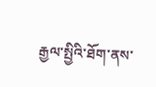རྒྱལ་སྤྱིའི་ཐོག་ནས་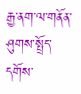རྒྱ་ནག་ལ་གནོན་ཤུགས་སྤྲོད་དགོས་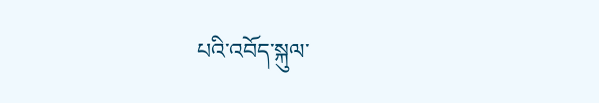པའི་འབོད་སྐུལ་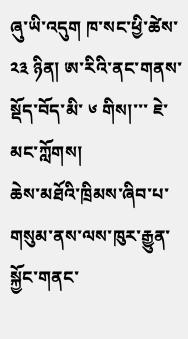ཞུ་ཡི་འདུག ཁ་སང་ཕྱི་ཚེས་ ༢༣ ཉིན། ཨ་རིའི་ནང་གནས་སྡོད་བོད་མི་ ༦ གིས།་་་ ཇེ་མང་ཀློགས།
ཆེས་མཐོའི་ཁྲིམས་ཞིབ་པ་གསུམ་ནས་ལས་ཁུར་རྒྱུན་སྐྱོང་གནང་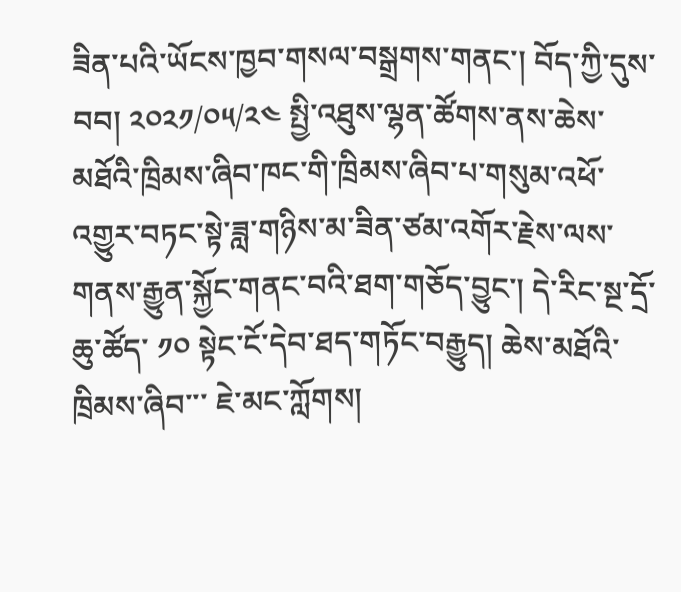ཟིན་པའི་ཡོངས་ཁྱབ་གསལ་བསྒྲགས་གནང་། བོད་ཀྱི་དུས་བབ། ༢༠༢༡/༠༥/༢༤ སྤྱི་འཐུས་ལྷན་ཚོགས་ནས་ཆེས་མཐོའི་ཁྲིམས་ཞིབ་ཁང་གི་ཁྲིམས་ཞིབ་པ་གསུམ་འཕོ་འགྱུར་བཏང་སྟེ་ཟླ་གཉིས་མ་ཟིན་ཙམ་འགོར་རྗེས་ལས་གནས་རྒྱུན་སྐྱོང་གནང་བའི་ཐག་གཅོད་བྱུང་། དེ་རིང་སྔ་དྲོ་ཆུ་ཚོད་ ༡༠ སྟེང་ངོ་དེབ་ཐད་གཏོང་བརྒྱུད། ཆེས་མཐོའི་ཁྲིམས་ཞིབ་་་ ཇེ་མང་ཀློགས།